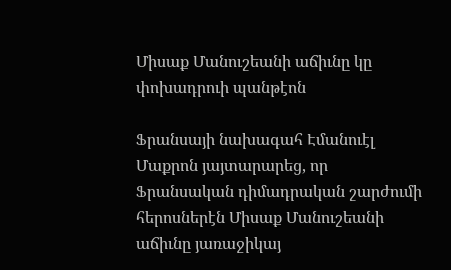Միսաք Մանուշեանի աճիւնը կը փոխադրուի պանթէոն

Ֆրանսայի նախագահ Էմանուէլ Մաքրոն յայտարարեց, որ Ֆրանսական դիմադրական շարժումի հերոսներէն Միսաք Մանուշեանի աճիւնը յառաջիկայ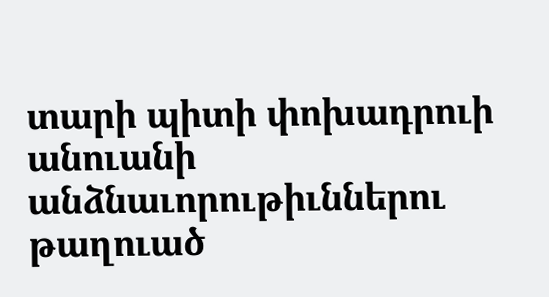տարի պիտի փոխադրուի անուանի անձնաւորութիւններու թաղուած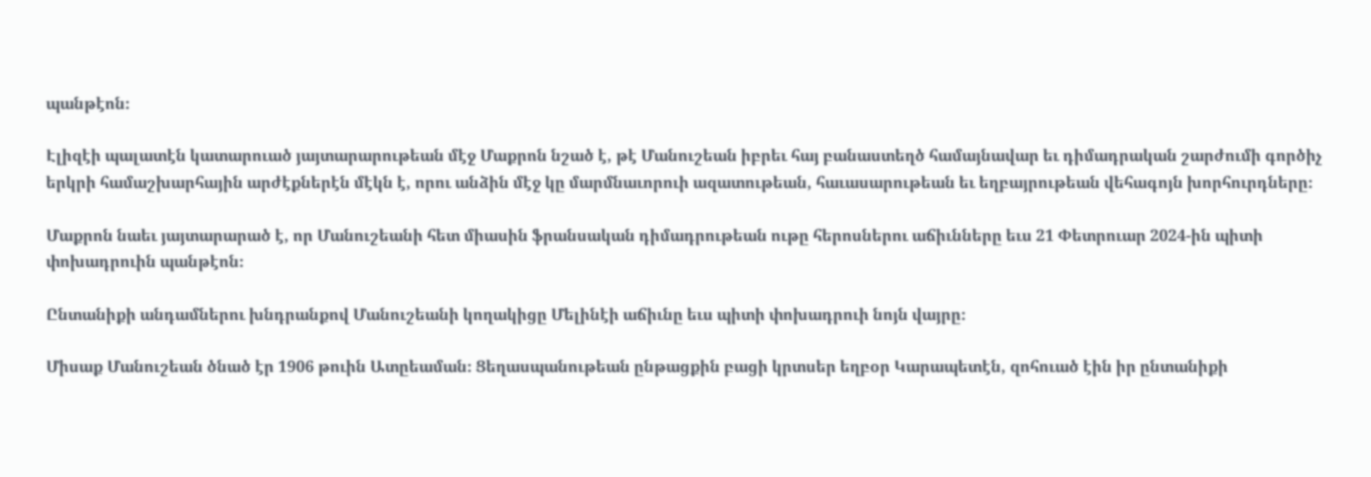պանթէոն։

Էլիզէի պալատէն կատարուած յայտարարութեան մէջ Մաքրոն նշած է, թէ Մանուշեան իբրեւ հայ բանաստեղծ համայնավար եւ դիմադրական շարժումի գործիչ երկրի համաշխարհային արժէքներէն մէկն է, որու անձին մէջ կը մարմնաւորուի ազատութեան, հաւասարութեան եւ եղբայրութեան վեհագոյն խորհուրդները։

Մաքրոն նաեւ յայտարարած է, որ Մանուշեանի հետ միասին ֆրանսական դիմադրութեան ութը հերոսներու աճիւնները եւս 21 Փետրուար 2024-ին պիտի փոխադրուին պանթէոն։

Ընտանիքի անդամներու խնդրանքով Մանուշեանի կողակիցը Մելինէի աճիւնը եւս պիտի փոխադրուի նոյն վայրը։

Միսաք Մանուշեան ծնած էր 1906 թուին Ատըեաման։ Ցեղասպանութեան ընթացքին բացի կրտսեր եղբօր Կարապետէն, զոհուած էին իր ընտանիքի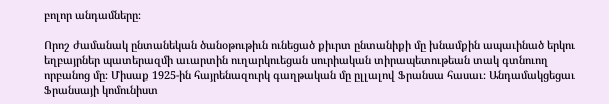բոլոր անդամները։

Որոշ ժամանակ ընտանեկան ծանօթութիւն ունեցած քիւրտ ընտանիքի մը խնամքին ապաւինած երկու եղբայրներ պատերազմի աւարտին ուղարկուեցան սուրիական տիրապետութեան տակ գտնուող որբանոց մը։ Միսաք 1925-ին հայրենազուրկ գաղթական մը ըլլալով Ֆրանսա հասաւ։ Անդամակցեցաւ Ֆրանսայի կոմունիստ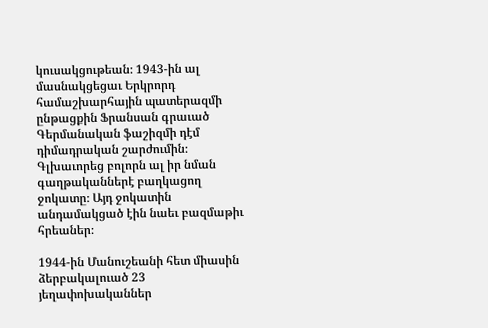կուսակցութեան։ 1943-ին ալ մասնակցեցաւ Երկրորդ համաշխարհային պատերազմի ընթացքին Ֆրանսան գրաւած Գերմանական ֆաշիզմի դէմ դիմադրական շարժումին։ Գլխաւորեց բոլորն ալ իր նման գաղթականներէ բաղկացող ջոկատը։ Այդ ջոկատին անդամակցած էին նաեւ բազմաթիւ հրեաներ։

1944-ին Մանուշեանի հետ միասին ձերբակալուած 23 յեղափոխականներ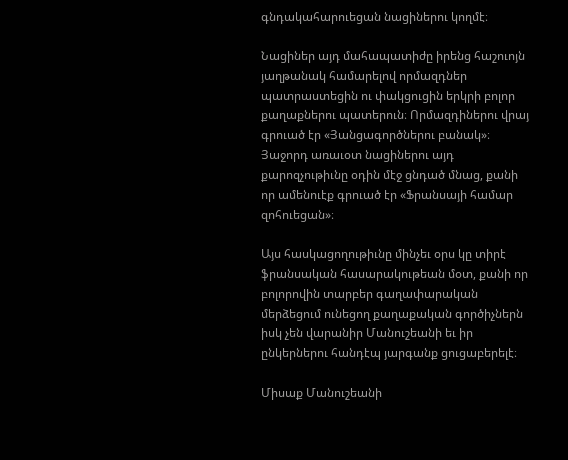գնդակահարուեցան նացիներու կողմէ։

Նացիներ այդ մահապատիժը իրենց հաշուոյն յաղթանակ համարելով որմազդներ պատրաստեցին ու փակցուցին երկրի բոլոր քաղաքներու պատերուն։ Որմազդիներու վրայ գրուած էր «Յանցագործներու բանակ»։ Յաջորդ առաւօտ նացիներու այդ քարոզչութիւնը օդին մէջ ցնդած մնաց, քանի որ ամենուէք գրուած էր «Ֆրանսայի համար զոհուեցան»։

Այս հասկացողութիւնը մինչեւ օրս կը տիրէ ֆրանսական հասարակութեան մօտ, քանի որ բոլորովին տարբեր գաղափարական մերձեցում ունեցող քաղաքական գործիչներն իսկ չեն վարանիր Մանուշեանի եւ իր ընկերներու հանդէպ յարգանք ցուցաբերելէ։

Միսաք Մանուշեանի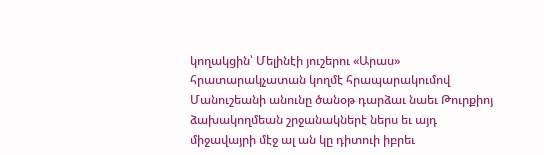կողակցին՝ Մելինէի յուշերու «Արաս» հրատարակչատան կողմէ հրապարակումով Մանուշեանի անունը ծանօթ դարձաւ նաեւ Թուրքիոյ ձախակողմեան շրջանակներէ ներս եւ այդ միջավայրի մէջ ալ ան կը դիտուի իբրեւ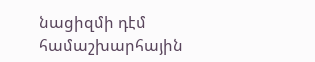նացիզմի դէմ համաշխարհային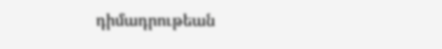դիմադրութեան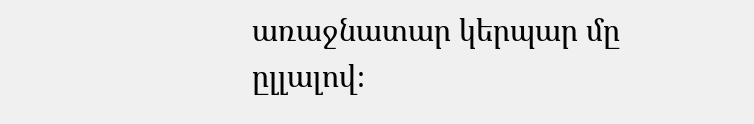առաջնատար կերպար մը ըլլալով։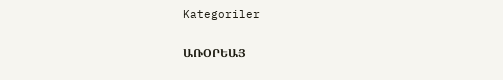Kategoriler

ԱՌՕՐԵԱՅ